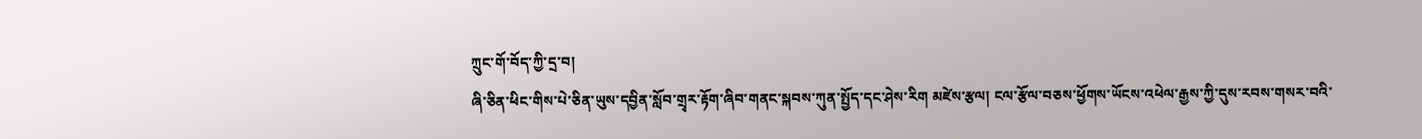ཀྲུང་གོ་བོད་ཀྱི་དྲ་བ།
ཞི་ཅིན་ཕིང་གིས་པེ་ཅིན་ཡུས་དབྱིན་སློབ་གྲྭར་རྟོག་ཞིབ་གནང་སྐབས་ཀུན་སྤྱོད་དང་ཤེས་རིག མཛེས་རྩལ། ངལ་རྩོལ་བཅས་ཕྱོགས་ཡོངས་འཕེལ་རྒྱས་ཀྱི་དུས་རབས་གསར་བའི་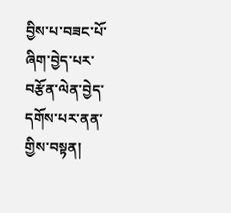བྱིས་པ་བཟང་པོ་ཞིག་བྱེད་པར་བརྩོན་ལེན་བྱེད་དགོས་པར་ནན་གྱིས་བསྟན།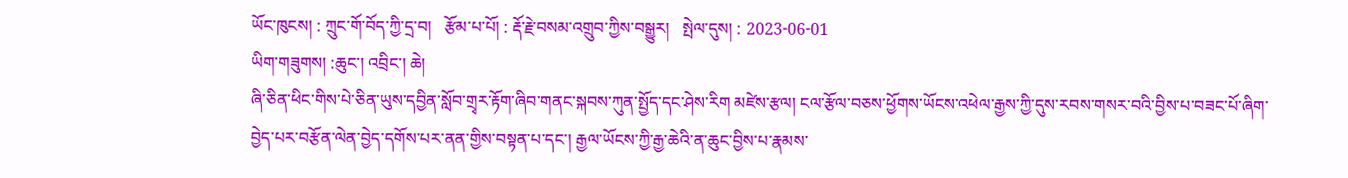ཡོང་ཁུངས། : ཀྲུང་གོ་བོད་ཀྱི་དྲ་བ།   རྩོམ་པ་པོ། : རྡོ་རྗེ་བསམ་འགྲུབ་ཀྱིས་བསྒྱུར།   སྤེལ་དུས། : 2023-06-01
ཡིག་གཟུགས། :ཆུང་། འབྲིང་། ཆེ།
ཞི་ཅིན་ཕིང་གིས་པེ་ཅིན་ཡུས་དབྱིན་སློབ་གྲྭར་རྟོག་ཞིབ་གནང་སྐབས་ཀུན་སྤྱོད་དང་ཤེས་རིག མཛེས་རྩལ། ངལ་རྩོལ་བཅས་ཕྱོགས་ཡོངས་འཕེལ་རྒྱས་ཀྱི་དུས་རབས་གསར་བའི་བྱིས་པ་བཟང་པོ་ཞིག་བྱེད་པར་བརྩོན་ལེན་བྱེད་དགོས་པར་ནན་གྱིས་བསྟན་པ་དང་། རྒྱལ་ཡོངས་ཀྱི་རྒྱ་ཆེའི་ན་ཆུང་བྱིས་པ་རྣམས་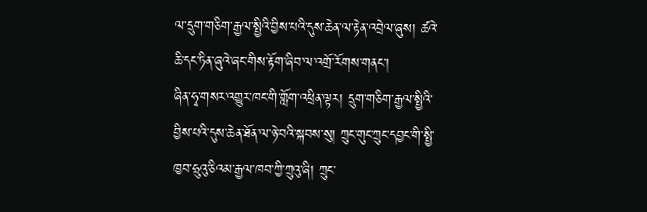ལ་དྲུག་གཅིག་རྒྱལ་སྤྱིའི་བྱིས་པའི་དུས་ཆེན་ལ་རྟེན་འབྲེལ་ཞུས། ཚའེ་ཆི་དང་ཏིན་ཞུའེ་ཞང་གིས་རྟོག་ཞིབ་ལ་འགྲོ་རོགས་གནང་།
ཞིན་ཧྭ་གསར་འགྱུར་ཁང་གི་གློག་འཕྲིན་ལྟར། དྲུག་གཅིག་རྒྱལ་སྤྱིའི་བྱིས་པའི་དུས་ཆེན་ཐོན་ལ་ཉེ་བའི་སྐབས་སུ། ཀྲུང་གུང་ཀྲུང་དབྱང་གི་སྤྱི་ཁྱབ་ཧྲུའུ་ཅིའམ་རྒྱལ་ཁབ་ཀྱི་ཀྲུའུ་ཞི། ཀྲུང་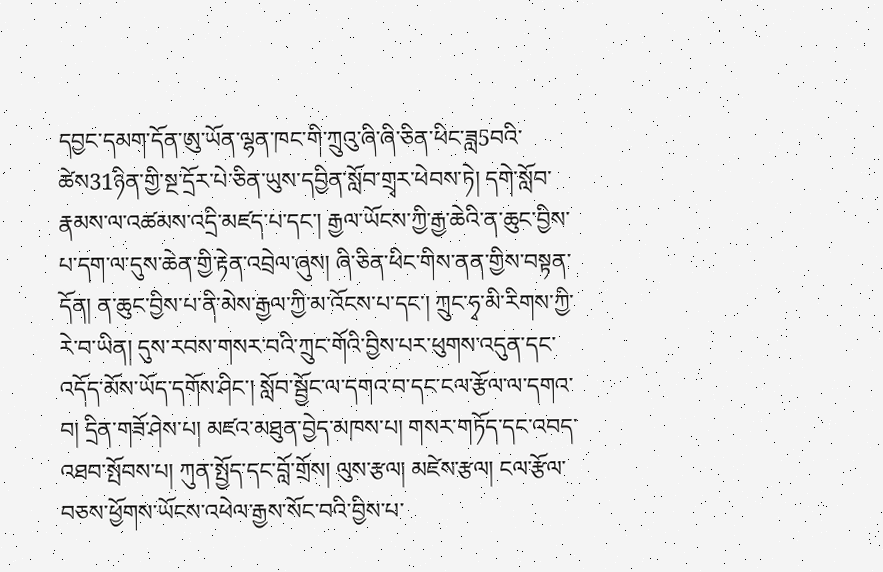དབྱང་དམག་དོན་ཨུ་ཡོན་ལྷན་ཁང་གི་ཀྲུའུ་ཞི་ཞི་ཅིན་ཕིང་ཟླ5བའི་ཚེས31ཉིན་གྱི་སྔ་དྲོར་པེ་ཅིན་ཡུས་དབྱིན་སློབ་གྲྭར་ཕེབས་ཏེ། དགེ་སློབ་རྣམས་ལ་འཚམས་འདྲི་མཛད་པ་དང་། རྒྱལ་ཡོངས་ཀྱི་རྒྱ་ཆེའི་ན་ཆུང་བྱིས་པ་དག་ལ་དུས་ཆེན་གྱི་རྟེན་འབྲེལ་ཞུས། ཞི་ཅིན་ཕིང་གིས་ནན་གྱིས་བསྟན་དོན། ན་ཆུང་བྱིས་པ་ནི་མེས་རྒྱལ་ཀྱི་མ་འོངས་པ་དང་། ཀྲུང་ཧྭ་མི་རིགས་ཀྱི་རེ་བ་ཡིན། དུས་རབས་གསར་བའི་ཀྲུང་གོའི་བྱིས་པར་ཕུགས་འདུན་དང་འདོད་མོས་ཡོད་དགོས་ཤིང་། སློབ་སྦྱོང་ལ་དགའ་བ་དང་ངལ་རྩོལ་ལ་དགའ་བ། དྲིན་གཟོ་ཤེས་པ། མཛའ་མཐུན་བྱེད་མཁས་པ། གསར་གཏོད་དང་འབད་འཐབ་སྤོབས་པ། ཀུན་སྤྱོད་དང་བློ་གྲོས། ལུས་རྩལ། མཛེས་རྩལ། ངལ་རྩོལ་བཅས་ཕྱོགས་ཡོངས་འཕེལ་རྒྱས་སོང་བའི་བྱིས་པ་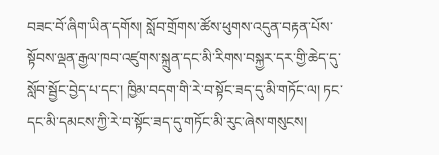བཟང་བོ་ཞིག་ཡིན་དགོས། སློབ་གྲོགས་ཚོས་ཕུགས་འདུན་བརྟན་པོས་སྟོབས་ལྡན་རྒྱལ་ཁབ་འཛུགས་སྐྲུན་དང་མི་རིགས་བསྐྱར་དར་གྱི་ཆེད་དུ་སློབ་སྦྱོང་བྱེད་པ་དང་། ཁྱིམ་བདག་གི་རེ་བ་སྟོང་ཟད་དུ་མི་གཏོང་ལ། ཏང་དང་མི་དམངས་ཀྱི་རེ་བ་སྟོང་ཟད་དུ་གཏོང་མི་རུང་ཞེས་གསུངས།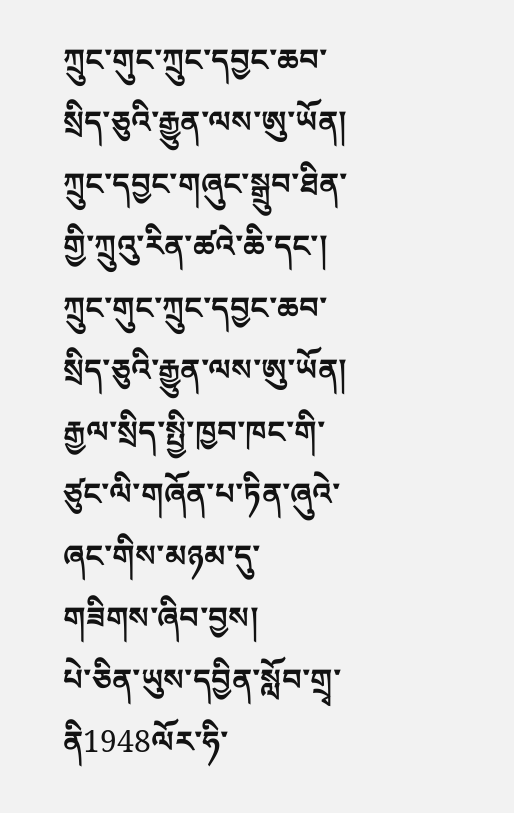ཀྲུང་གུང་ཀྲུང་དབྱང་ཆབ་སྲིད་ཅུའི་རྒྱུན་ལས་ཨུ་ཡོན། ཀྲུང་དབྱང་གཞུང་སྒྲུབ་ཐིན་གྱི་ཀྲུའུ་རིན་ཚའེ་ཆི་དང་། ཀྲུང་གུང་ཀྲུང་དབྱང་ཆབ་སྲིད་ཅུའི་རྒྱུན་ལས་ཨུ་ཡོན། རྒྱལ་སྲིད་སྤྱི་ཁྱབ་ཁང་གི་ཙུང་ལི་གཞོན་པ་ཏིན་ཞུའེ་ཞང་གིས་མཉམ་དུ་གཟིགས་ཞིབ་བྱས།
པེ་ཅིན་ཡུས་དབྱིན་སློབ་གྲྭ་ནི1948ལོར་ཧི་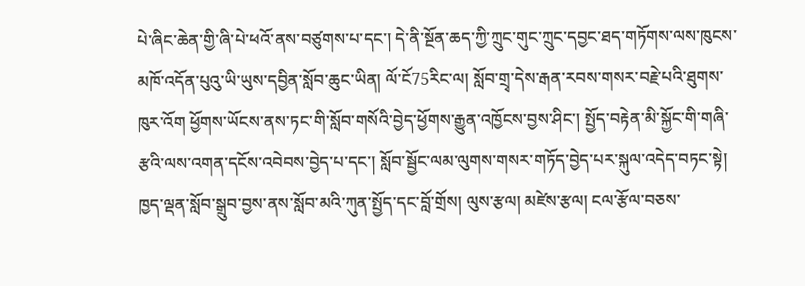པེ་ཞིང་ཆེན་གྱི་ཞི་པེ་ཕའོ་ནས་བཙུགས་པ་དང་། དེ་ནི་སྔོན་ཆད་ཀྱི་ཀྲུང་གུང་ཀྲུང་དབྱང་ཐད་གཏོགས་ལས་ཁུངས་མཁོ་འདོན་པུའུ་ཡི་ཡུས་དབྱིན་སློབ་ཆུང་ཡིན། ལོ་ངོ75རིང་ལ། སློབ་གྲྭ་དེས་རྒན་རབས་གསར་བརྗེ་པའི་ཐུགས་ཁུར་འོག ཕྱོགས་ཡོངས་ནས་ཏང་གི་སློབ་གསོའི་བྱེད་ཕྱོགས་རྒྱུན་འཁྱོངས་བྱས་ཤིང་། སྤྱོད་བརྟེན་མི་སྐྱོང་གི་གཞི་རྩའི་ལས་འགན་དངོས་འབེབས་བྱེད་པ་དང་། སློབ་སྦྱོང་ལམ་ལུགས་གསར་གཏོད་བྱེད་པར་སྐུལ་འདེད་བཏང་སྟེ། ཁྱད་ལྡན་སློབ་སྒྲུབ་བྱས་ནས་སློབ་མའི་ཀུན་སྤྱོད་དང་བློ་གྲོས། ལུས་རྩལ། མཛེས་རྩལ། ངལ་རྩོལ་བཅས་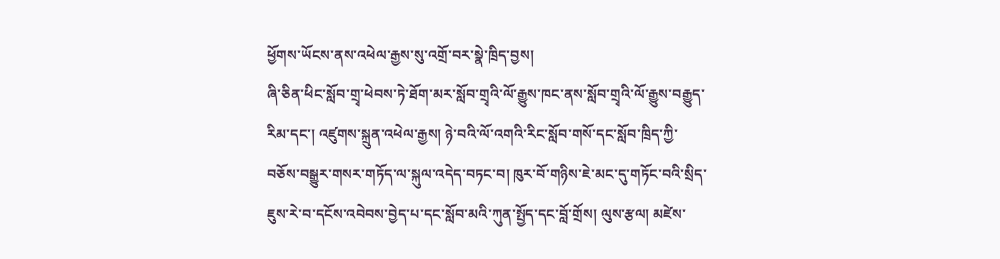ཕྱོགས་ཡོངས་ནས་འཕེལ་རྒྱས་སུ་འགྲོ་བར་སྣེ་ཁྲིད་བྱས།
ཞི་ཅིན་ཕིང་སློབ་གྲྭ་ཕེབས་ཏེ་ཐོག་མར་སློབ་གྲྭའི་ལོ་རྒྱུས་ཁང་ནས་སློབ་གྲྭའི་ལོ་རྒྱུས་བརྒྱུད་རིམ་དང་། འཛུགས་སྐྲུན་འཕེལ་རྒྱས། ཉེ་བའི་ལོ་འགའི་རིང་སློབ་གསོ་དང་སློབ་ཁྲིད་ཀྱི་བཅོས་བསྒྱུར་གསར་གཏོད་ལ་སྐུལ་འདེད་བཏང་བ། ཁུར་བོ་གཉིས་ཇེ་མང་དུ་གཏོང་བའི་སྲིད་ཇུས་རེ་བ་དངོས་འབེབས་བྱེད་པ་དང་སློབ་མའི་ཀུན་སྤྱོད་དང་བློ་གྲོས། ལུས་རྩལ། མཛེས་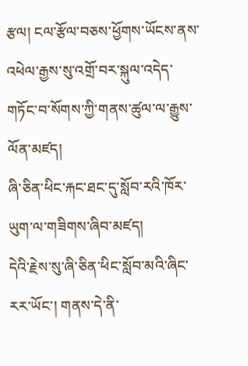རྩལ། ངལ་རྩོལ་བཅས་ཕྱོགས་ཡོངས་ནས་འཕེལ་རྒྱས་སུ་འགྲོ་བར་སྐུལ་འདེད་གཏོང་བ་སོགས་ཀྱི་གནས་ཚུལ་ལ་རྒྱུས་ལོན་མཛད།
ཞི་ཅིན་ཕིང་རྐང་ཐང་དུ་སློབ་རའི་ཁོར་ཡུག་ལ་གཟིགས་ཞིབ་མཛད།
དེའི་རྗེས་སུ་ཞི་ཅིན་ཕིང་སློབ་མའི་ཞིང་རར་ཡོང་། གནས་དེ་ནི་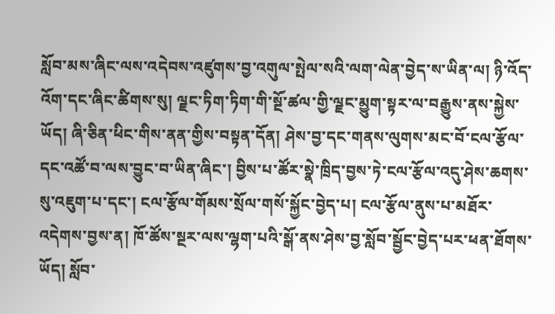སློབ་མས་ཞིང་ལས་འདེབས་འཛུགས་བྱ་འགུལ་སྤེལ་སའི་ལག་ལེན་བྱེད་ས་ཡིན་ལ། ཉི་འོད་འོག་དང་ཞིང་ཚིགས་སུ། ལྗང་ཏིག་ཏིག་གི་སྔོ་ཚལ་གྱི་ལྗང་མྱུག་སྟར་ལ་བརྒྱུས་ནས་སྐྱེས་ཡོད། ཞི་ཅིན་ཕིང་གིས་ནན་གྱིས་བསྟན་དོན། ཤེས་བྱ་དང་གནས་ལུགས་མང་བོ་ངལ་རྩོལ་དང་འཚོ་བ་ལས་བྱུང་བ་ཡིན་ཞིང་། བྱིས་པ་ཚོར་སྣེ་ཁྲིད་བྱས་ཏེ་ངལ་རྩོལ་འདུ་ཤེས་ཆགས་སུ་འཇུག་པ་དང་། ངལ་རྩོལ་གོམས་སྲོལ་གསོ་སྐྱོང་བྱེད་པ། ངལ་རྩོལ་ནུས་པ་མཐོར་འདེགས་བྱས་ན། ཁོ་ཚོས་སྔར་ལས་ལྷག་པའི་སྒོ་ནས་ཤེས་བྱ་སློབ་སྦྱོང་བྱེད་པར་ཕན་ཐོགས་ཡོད། སློབ་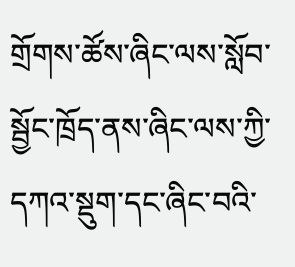གྲོགས་ཚོས་ཞིང་ལས་སློབ་སྦྱོང་ཁྲོད་ནས་ཞིང་ལས་ཀྱི་དཀའ་སྡུག་དང་ཞིང་བའི་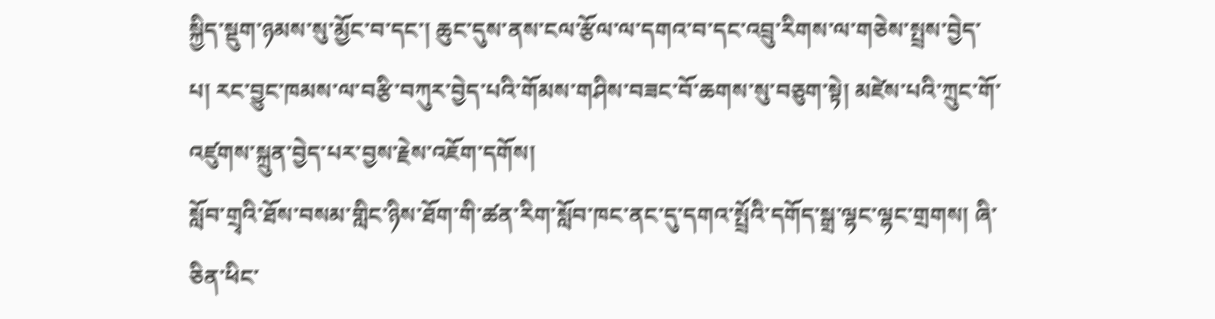སྐྱིད་སྡུག་ཉམས་སུ་མྱོང་བ་དང་། ཆུང་དུས་ནས་ངལ་རྩོལ་ལ་དགའ་བ་དང་འབྲུ་རིགས་ལ་གཅེས་སྤྲས་བྱེད་པ། རང་བྱུང་ཁམས་ལ་བརྩི་བཀུར་བྱེད་པའི་གོམས་གཤིས་བཟང་བོ་ཆགས་སུ་བཅུག་སྟེ། མཛེས་པའི་ཀྲུང་གོ་འཛུགས་སྐྲུན་བྱེད་པར་བྱས་རྗེས་འཇོག་དགོས།
སློབ་གྲྭའི་ཐོས་བསམ་གླིང་ཉིས་ཐོག་གི་ཚན་རིག་སློབ་ཁང་ནང་དུ་དགའ་སྤྲོའི་དགོད་སྒྲ་ལྷང་ལྷང་གྲགས། ཞི་ཅིན་ཕིང་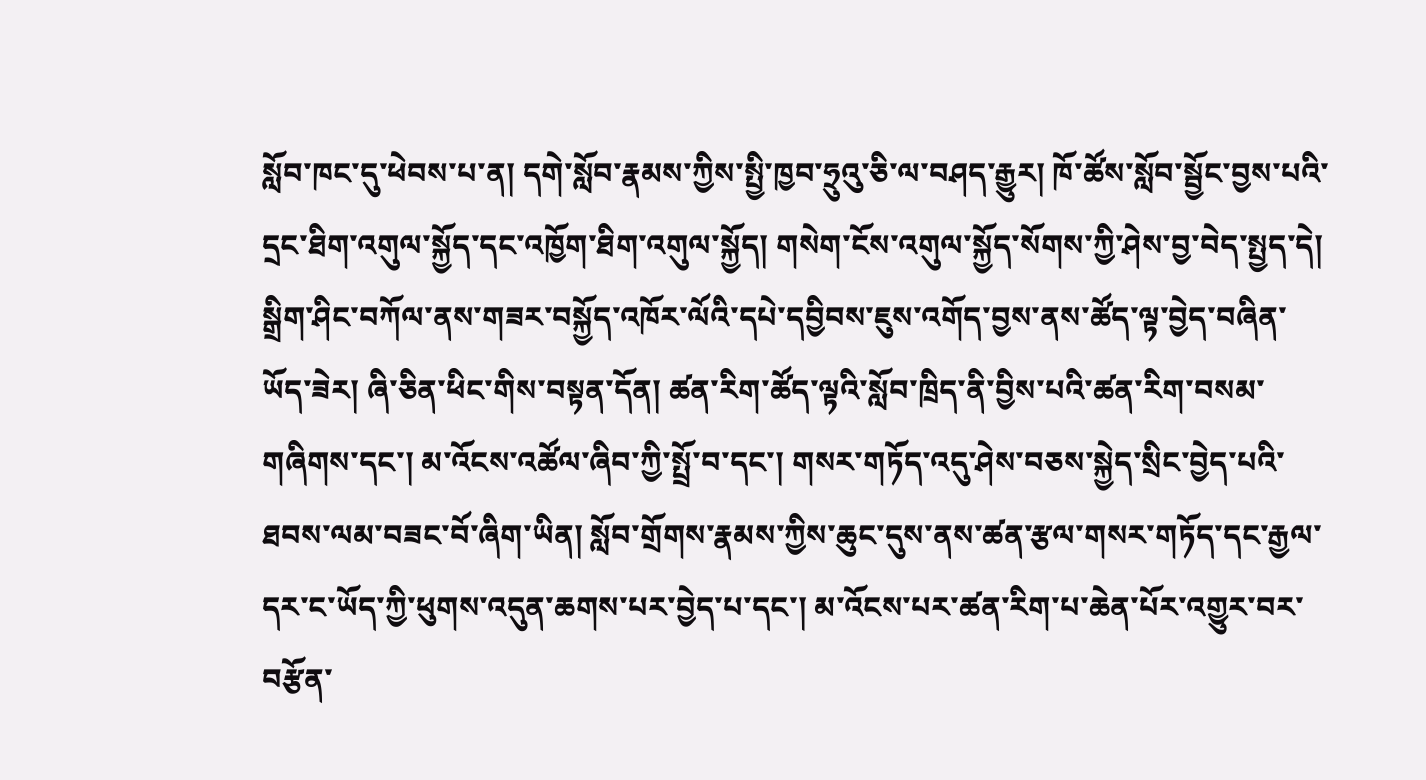སློབ་ཁང་དུ་ཕེབས་པ་ན། དགེ་སློབ་རྣམས་ཀྱིས་སྤྱི་ཁྱབ་ཧྲུའུ་ཅི་ལ་བཤད་རྒྱུར། ཁོ་ཚོས་སློབ་སྦྱོང་བྱས་པའི་དྲང་ཐིག་འགུལ་སྐྱོད་དང་འཁྱོག་ཐིག་འགུལ་སྐྱོད། གསེག་ངོས་འགུལ་སྐྱོད་སོགས་ཀྱི་ཤེས་བྱ་བེད་སྤྱད་དེ། སྒྲིག་ཤིང་བཀོལ་ནས་གཟར་བསྐྱོད་འཁོར་ལོའི་དཔེ་དབྱིབས་ཇུས་འགོད་བྱས་ནས་ཚོད་ལྟ་བྱེད་བཞིན་ཡོད་ཟེར། ཞི་ཅིན་ཕིང་གིས་བསྟན་དོན། ཚན་རིག་ཚོད་ལྟའི་སློབ་ཁྲིད་ནི་བྱིས་པའི་ཚན་རིག་བསམ་གཞིགས་དང་། མ་འོངས་འཚོལ་ཞིབ་ཀྱི་སྤྲོ་བ་དང་། གསར་གཏོད་འདུ་ཤེས་བཅས་སྐྱེད་སྲིང་བྱེད་པའི་ཐབས་ལམ་བཟང་བོ་ཞིག་ཡིན། སློབ་གྲོགས་རྣམས་ཀྱིས་ཆུང་དུས་ནས་ཚན་རྩལ་གསར་གཏོད་དང་རྒྱལ་དར་ང་ཡོད་ཀྱི་ཕུགས་འདུན་ཆགས་པར་བྱེད་པ་དང་། མ་འོངས་པར་ཚན་རིག་པ་ཆེན་པོར་འགྱུར་བར་བརྩོན་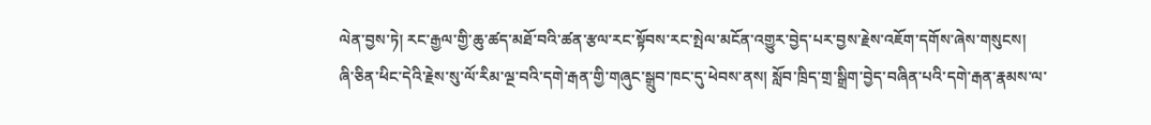ལེན་བྱས་ཏེ། རང་རྒྱལ་གྱི་ཆུ་ཚད་མཐོ་བའི་ཚན་རྩལ་རང་སྟོབས་རང་སྤེལ་མངོན་འགྱུར་བྱེད་པར་བྱས་རྗེས་འཇོག་དགོས་ཞེས་གསུངས།
ཞི་ཅིན་ཕིང་དེའི་རྗེས་སུ་ལོ་རིམ་ལྔ་བའི་དགེ་རྒན་གྱི་གཞུང་སྒྲུབ་ཁང་དུ་ཕེབས་ནས། སློབ་ཁྲིད་གྲ་སྒྲིག་བྱེད་བཞིན་པའི་དགེ་རྒན་རྣམས་ལ་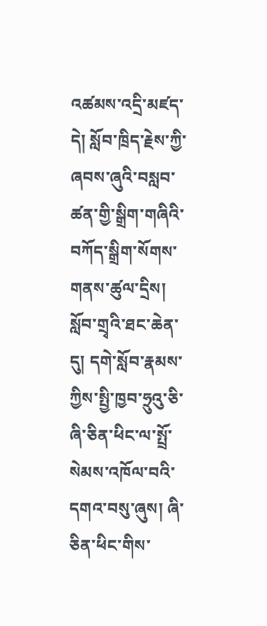འཚམས་འདྲི་མཛད་དེ། སློབ་ཁྲིད་རྗེས་ཀྱི་ཞབས་ཞུའི་བསླབ་ཚན་གྱི་སྒྲིག་གཞིའི་བཀོད་སྒྲིག་སོགས་གནས་ཚུལ་དྲིས།
སློབ་གྲྭའི་ཐང་ཆེན་དུ། དགེ་སློབ་རྣམས་ཀྱིས་སྤྱི་ཁྱབ་ཧྲུའུ་ཅི་ཞི་ཅིན་ཕིང་ལ་སྤྲོ་སེམས་འཁོལ་བའི་དགའ་བསུ་ཞུས། ཞི་ཅིན་ཕིང་གིས་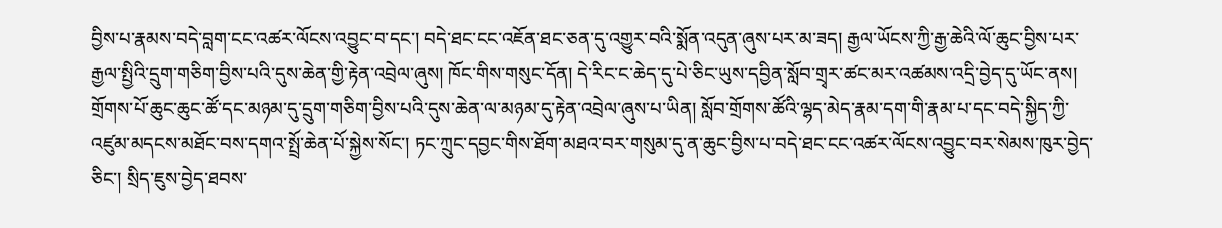བྱིས་པ་རྣམས་བདེ་བླག་ངང་འཚར་ལོངས་འབྱུང་བ་དང་། བདེ་ཐང་ངང་འཇོན་ཐང་ཅན་དུ་འགྱུར་བའི་སྨོན་འདུན་ཞུས་པར་མ་ཟད། རྒྱལ་ཡོངས་ཀྱི་རྒྱ་ཆེའི་ལོ་ཆུང་བྱིས་པར་རྒྱལ་སྤྱིའི་དྲུག་གཅིག་བྱིས་པའི་དུས་ཆེན་གྱི་རྟེན་འབྲེལ་ཞུས། ཁོང་གིས་གསུང་དོན། དེ་རིང་ང་ཆེད་དུ་པེ་ཅིང་ཡུས་དབྱིན་སློབ་གྲྭར་ཚང་མར་འཚམས་འདྲི་བྱེད་དུ་ཡོང་ནས། གྲོགས་པོ་ཆུང་ཆུང་ཚོ་དང་མཉམ་དུ་དྲུག་གཅིག་བྱིས་པའི་དུས་ཆེན་ལ་མཉམ་དུ་རྟེན་འབྲེལ་ཞུས་པ་ཡིན། སློབ་གྲོགས་ཚོའི་ལྷད་མེད་རྣམ་དག་གི་རྣམ་པ་དང་བདེ་སྐྱིད་ཀྱི་འཛུམ་མདངས་མཐོང་བས་དགའ་སྤྲོ་ཆེན་པོ་སྐྱེས་སོང་། ཏང་ཀྲུང་དབྱང་གིས་ཐོག་མཐའ་བར་གསུམ་དུ་ན་ཆུང་བྱིས་པ་བདེ་ཐང་ངང་འཚར་ལོངས་འབྱུང་བར་སེམས་ཁུར་བྱེད་ཅིང་། སྲིད་ཇུས་བྱེད་ཐབས་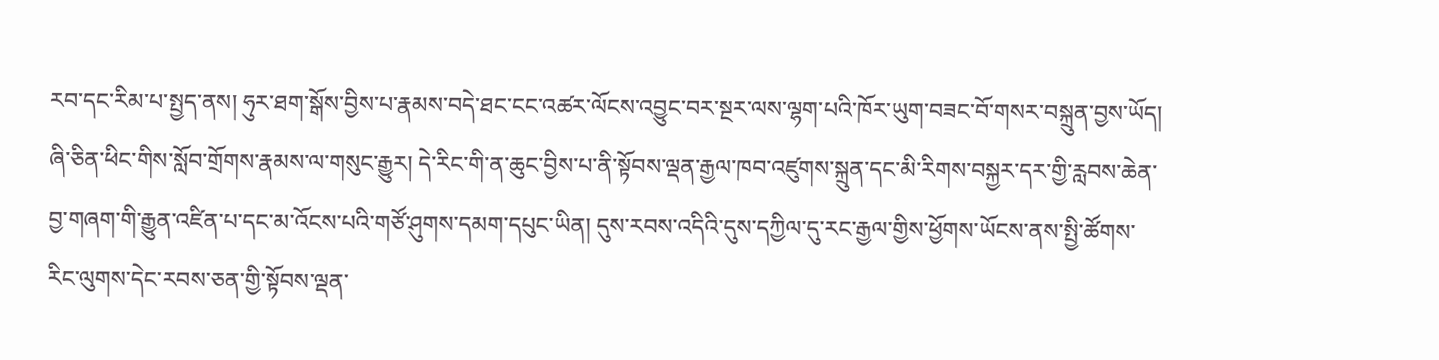རབ་དང་རིམ་པ་སྤྱད་ནས། ཧུར་ཐག་སྒོས་བྱིས་པ་རྣམས་བདེ་ཐང་ངང་འཚར་ལོངས་འབྱུང་བར་སྔར་ལས་ལྷག་པའི་ཁོར་ཡུག་བཟང་བོ་གསར་བསྐྲུན་བྱས་ཡོད།
ཞི་ཅིན་ཕིང་གིས་སློབ་གྲོགས་རྣམས་ལ་གསུང་རྒྱུར། དེ་རིང་གི་ན་ཆུང་བྱིས་པ་ནི་སྟོབས་ལྡན་རྒྱལ་ཁབ་འཛུགས་སྐྲུན་དང་མི་རིགས་བསྐྱར་དར་གྱི་རླབས་ཆེན་བྱ་གཞག་གི་རྒྱུན་འཛིན་པ་དང་མ་འོངས་པའི་གཙོ་ཤུགས་དམག་དཔུང་ཡིན། དུས་རབས་འདིའི་དུས་དཀྱིལ་དུ་རང་རྒྱལ་གྱིས་ཕྱོགས་ཡོངས་ནས་སྤྱི་ཚོགས་རིང་ལུགས་དེང་རབས་ཅན་གྱི་སྟོབས་ལྡན་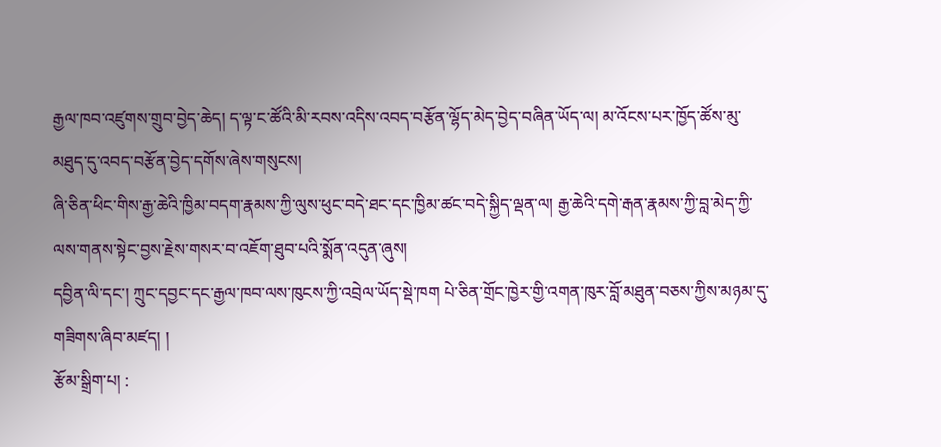རྒྱལ་ཁབ་འཛུགས་གྲུབ་བྱེད་ཆེད། ད་ལྟ་ང་ཚོའི་མི་རབས་འདིས་འབད་བརྩོན་ལྷོད་མེད་བྱེད་བཞིན་ཡོད་ལ། མ་འོངས་པར་ཁྱོད་ཚོས་མུ་མཐུད་དུ་འབད་བརྩོན་བྱེད་དགོས་ཞེས་གསུངས།
ཞི་ཅིན་ཕིང་གིས་རྒྱ་ཆེའི་ཁྱིམ་བདག་རྣམས་ཀྱི་ལུས་ཕུང་བདེ་ཐང་དང་ཁྱིམ་ཚང་བདེ་སྐྱིད་ལྡན་ལ། རྒྱ་ཆེའི་དགེ་རྒན་རྣམས་ཀྱི་བླ་མེད་ཀྱི་ལས་གནས་སྟེང་བྱས་རྗེས་གསར་བ་འཇོག་ཐུབ་པའི་སྨོན་འདུན་ཞུས།
དབྱིན་ལི་དང་། ཀྲུང་དབྱང་དང་རྒྱལ་ཁབ་ལས་ཁུངས་ཀྱི་འབྲེལ་ཡོད་སྡེ་ཁག པེ་ཅིན་གྲོང་ཁྱེར་གྱི་འགན་ཁུར་བློ་མཐུན་བཅས་ཀྱིས་མཉམ་དུ་གཟིགས་ཞིབ་མཛད། །
རྩོམ་སྒྲིག་པ། :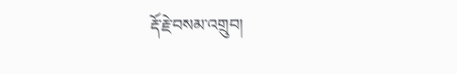རྡོ་རྗེ་བསམ་འགྲུབ།